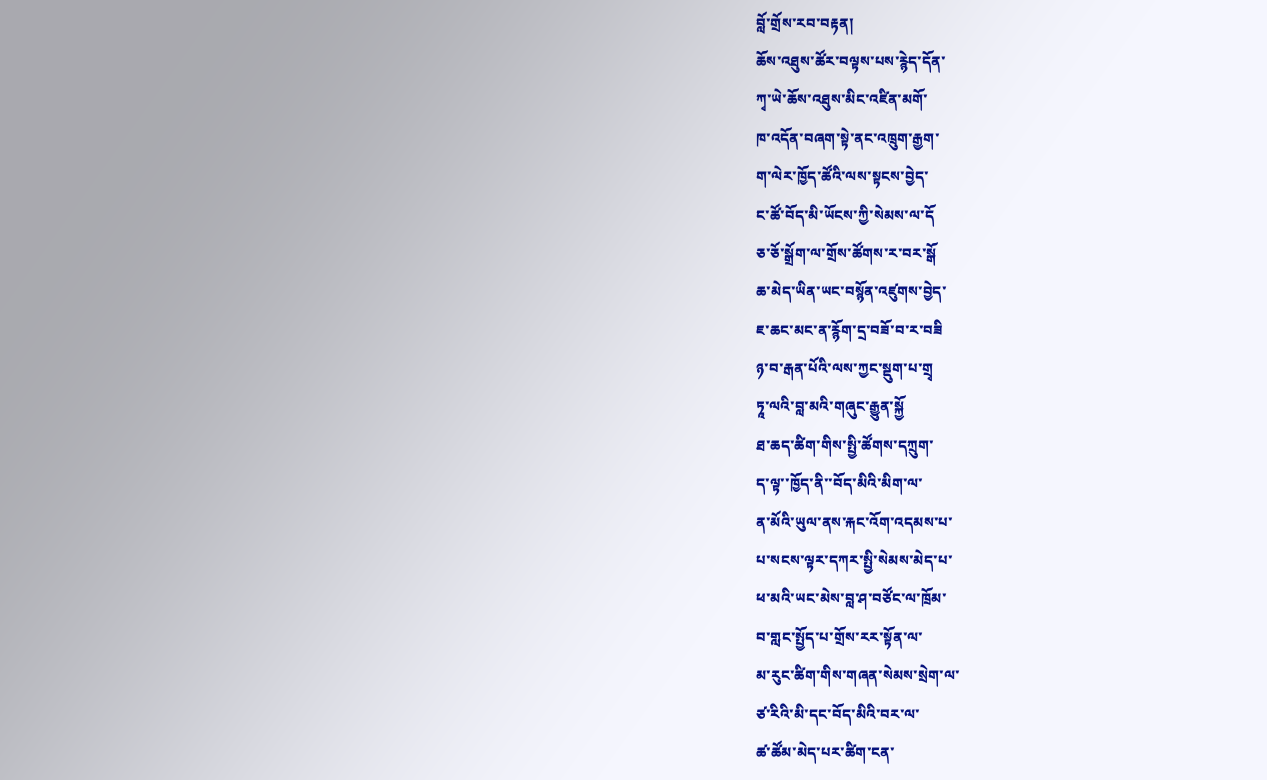བློ་གྲོས་རབ་བརྟན།
ཆོས་འཐུས་ཚོར་བལྟས་པས་རྙེད་དོན་
ཀྭ་ཡེ་ཆོས་འཐུས་མིང་འཛིན་མགོ་
ཁ་འདོན་བཞག་སྟེ་ནང་འཁྲུག་རྒྱག་
ག་ལེར་ཁྱོད་ཚོའི་ལས་སྟངས་བྱེད་
ང་ཚོ་བོད་མི་ཡོངས་ཀྱི་སེམས་ལ་དོ
ཅ་ཅོ་སྒྲོག་ལ་གྲོས་ཚོགས་ར་བར་སྒོ
ཆ་མེད་ཡིན་ཡང་བསྙོན་འཛུགས་བྱེད་
ཇ་ཆང་མང་ན་རྙོག་དྲ་བཟོ་བ་ར་བཟི
ཉ་བ་རྒན་པོའི་ལས་ཀྱང་སྡུག་པ་གྲྭ
ཏཱ་ལའི་བླ་མའི་གཞུང་རྒྱུན་སྐྱོ
ཐ་ཆད་ཚིག་གིས་སྤྱི་ཚོགས་དཀྲུག་
ད་ལྟ་་ཁྱོད་ནི་་བོད་མིའི་མིག་ལ་
ན་མོའི་ཡུལ་ནས་རྐང་འོག་འདམས་པ་
པ་སངས་ལྟར་དཀར་སྤྱི་སེམས་མེད་པ་
ཕ་མའི་ཡང་མེས་བླ་ཤ་བཙོང་ལ་ཁྲོམ་
བ་གླང་སྤྱོད་པ་གྲོས་རར་སྟོན་ལ་
མ་རུང་ཚིག་གིས་གཞན་སེམས་སྲེག་ལ་
ཙ་རིའི་མི་དང་བོད་མིའི་བར་ལ་
ཚ་ཚོམ་མེད་པར་ཚིག་ངན་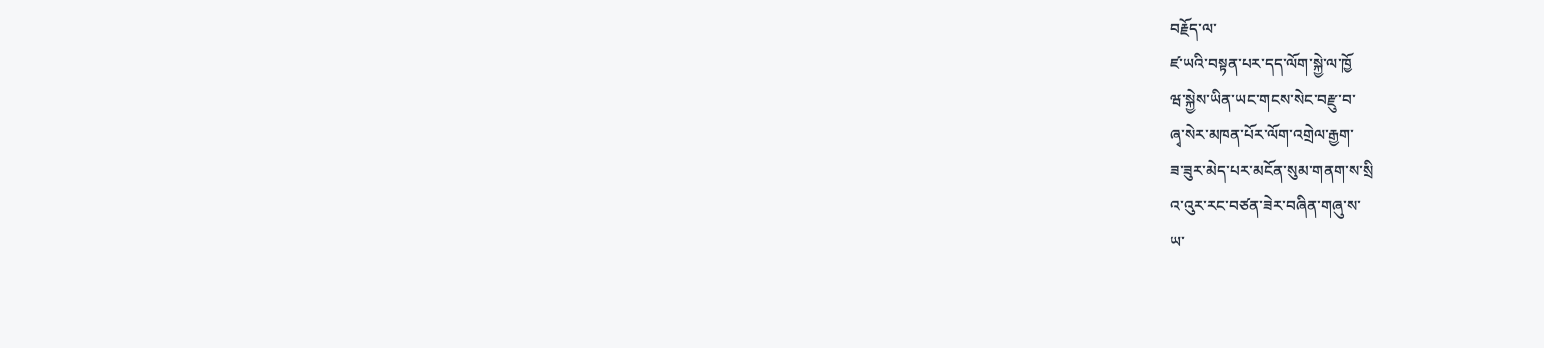བརྗོད་ལ་
ཛ་ཡའི་བསྟན་པར་དད་ལོག་སྐྱེ་ལ་ཁྱོ
ཝ་སྐྱེས་ཡིན་ཡང་གངས་སེང་བརྫུ་བ་
ཞྭ་སེར་མཁན་པོར་ལོག་འགྲེལ་རྒྱག་
ཟ་ཟུར་མེད་པར་མངོན་སུམ་གནག་ས་སྲི
འ་འུར་རང་བཙན་ཟེར་བཞིན་གཞུ་ས་
ཡ་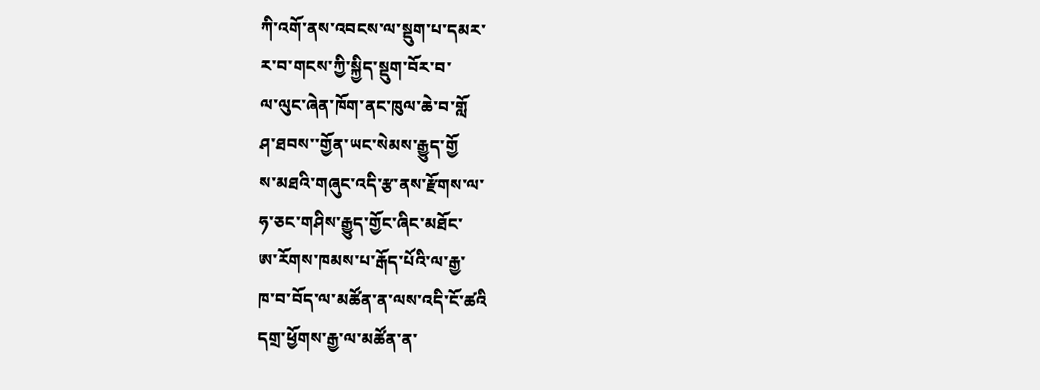ཀི་འགོ་ནས་འབངས་ལ་སྡུག་པ་དམར་
ར་བ་གངས་ཀྱི་སྐྱིད་སྡུག་བོར་བ་
ལ་ལུང་ཞེན་ཁོག་ནང་ཁུལ་ཆེ་བ་གློ
ཤ་ཐབས་་གྱོན་ཡང་སེམས་རྒྱུད་གྱོ
ས་མཐའི་གཞུང་འདི་རྩ་ནས་རྫོགས་ལ་
ཧ་ཅང་གཤིས་རྒྱུད་གྱོང་ཞིང་མཐོང་
ཨ་རོགས་ཁམས་པ་རྒོད་པོའི་ལ་རྒྱ་
ཁ་བ་བོད་ལ་མཚོན་ན་ལས་འདི་ངོ་ཚའི
དགྲ་ཕྱོགས་རྒྱ་ལ་མཚོན་ན་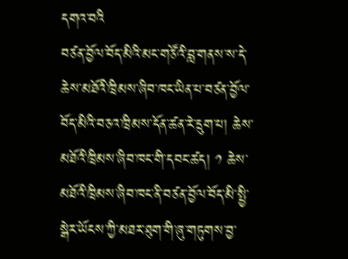དགའ་བའི
བཙན་བྱོལ་བོད་མིའི་མང་གཙོའི་བླ་གནས་ས་དེ་ཆེས་མཐོའི་ཁྲིམས་ཞིབ་ཁང་ཡིན་པ་བཙན་བྱོལ་བོད་མིའི་བཅའ་ཁྲིམས་དོན་ཚན་རེ་དྲུག་པ། ཆེས་མཐོའི་ཁྲིམས་ཞིབ་ཁང་གི་དབང་ཚད། ༡ ཆེས་མཐོའི་ཁྲིམས་ཞིབ་ཁང་ནི་བཙན་བྱོལ་བོད་མི་སྤྱི་སྒེར་ཡོངས་ཀྱི་མཐར་ཐུག་གི་ཞུ་གཏུགས་བྱ་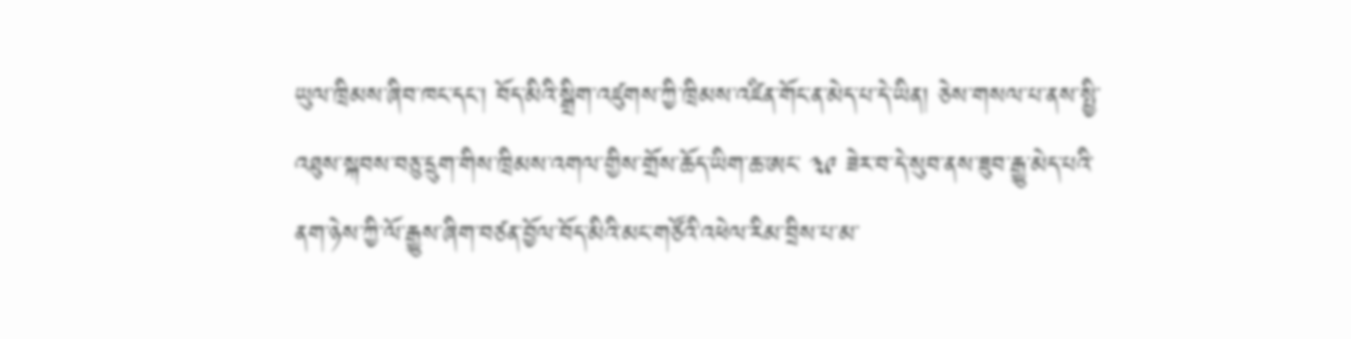ཡུལ་ཁྲིམས་ཞིབ་ཁང་དང་། བོད་མིའི་སྒྲིག་འཛུགས་ཀྱི་ཁྲིམས་འཛིན་གོང་ན་མེད་པ་དེ་ཡིན། ཅེས་གསལ་པ་ནས་སྤྱི་འཐུས་སྐབས་བཅུ་དྲུག་གིས་ཁྲིམས་འགལ་གྱིས་གྲོས་ཆོད་ཡིག་ཆ་ཨང་ ༣༩ ཟེར་བ་དེ་སུབ་ནས་ཟུབ་རྒྱུ་མེད་པའི་ནག་ཉེས་ཀྱི་ལོ་རྒྱུས་ཞིག་བཙན་བྱོལ་བོད་མིའི་མང་གཙོའི་འཕེལ་རིམ་བྲིས་པ་མ་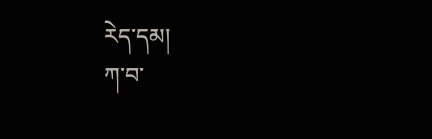རེད་དམ།
ཀ་བ་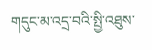གདུང་མ་འདྲ་བའི་སྤྱི་འཐུས་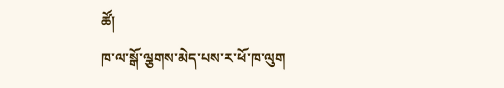ཚོ།
ཁ་ལ་སྒོ་ལྕགས་མེད་པས་ར་ཕོ་ཁ་ལུག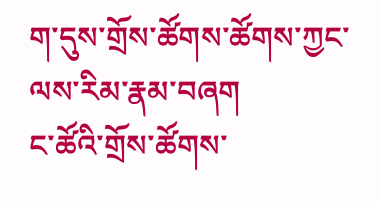ག་དུས་གྲོས་ཚོགས་ཚོགས་ཀྱང་ལས་རིམ་རྣམ་བཞག
ང་ཚོའི་གྲོས་ཚོགས་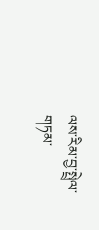ལས་རིམ་བྱ་སྤྲེལ་གཏམ་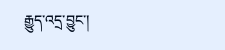རྒྱུད་འདྲ་བྱུང་།